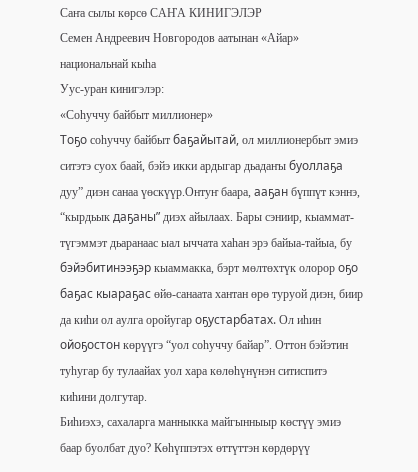Саҥа сылы көрсө САҤА КИНИГЭЛЭР
Семен Андреевич Новгородов аатынан «Айар» национальнай кыһа
Уус-уран кинигэлэр:
«Соһуччу байбыт миллионер»
Тоҕо соһуччу байбыт баҕайытай, ол миллионербыт эмиэ ситэтэ суох баай, бэйэ икки ардыгар дьадаҥы буоллаҕа дуу” диэн санаа үөскүүр.Онтуҥ баара, ааҕан бүппүт кэннэ, “кырдьык даҕаны” диэх айылаах. Бары сэниир, кыаммат-түгэммэт дьаранаас ыал ыччата хаһан эрэ байыа-тайыа, бу бэйэбитинээҕэр кыаммакка, бэрт мөлтөхтүк олорор оҕо баҕас кыараҕас өйө-санаата хантан өрө туруой диэн, биир да киһи ол аулга оройугар оҕустарбатах. Ол иһин ойоҕостон көрүүгэ “уол соһуччу байар”. Оттон бэйэтин туһугар бу тулаайах уол хара көлөһүнүнэн ситиспитэ киһини долгутар.
Биһиэхэ, сахаларга манныкка майгынныыр көстүү эмиэ баар буолбат дуо? Көһүппэтэх өттүттэн көрдөрүү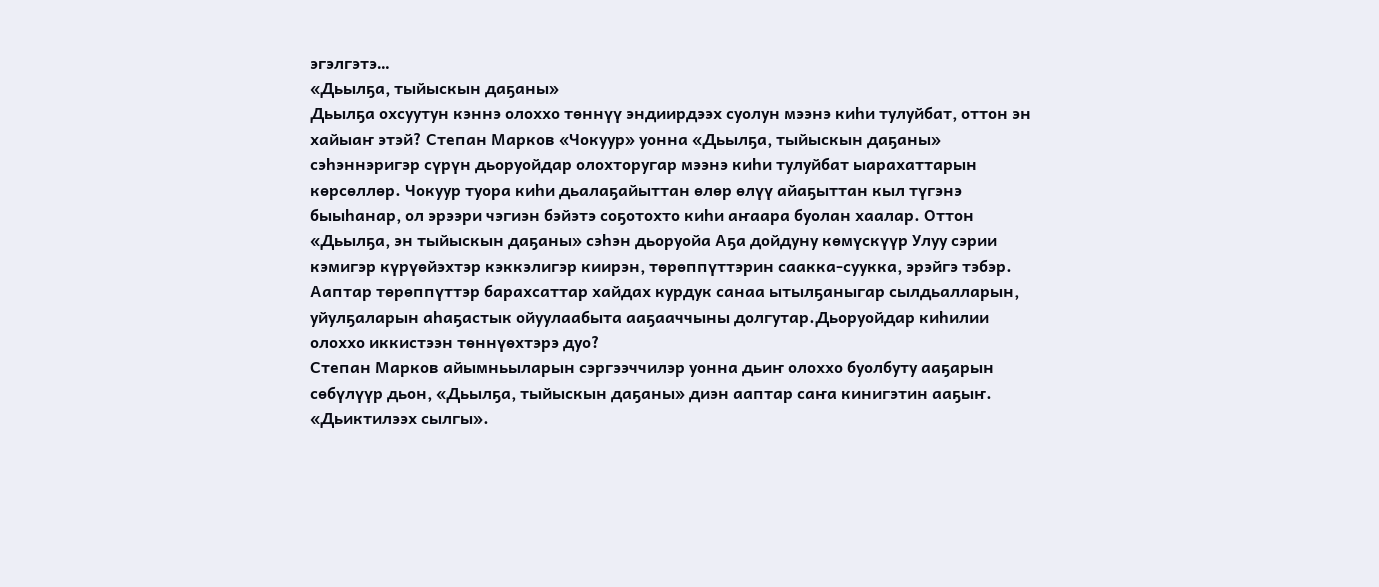эгэлгэтэ…
«Дьылҕа, тыйыскын даҕаны»
Дьылҕа охсуутун кэннэ олоххо төннүү эндиирдээх суолун мээнэ киһи тулуйбат, оттон эн хайыаҥ этэй? Степан Марков «Чокуур» уонна «Дьылҕа, тыйыскын даҕаны» сэһэннэригэр сүрүн дьоруойдар олохторугар мээнэ киһи тулуйбат ыарахаттарын көрсөллөр. Чокуур туора киһи дьалаҕайыттан өлөр өлүү айаҕыттан кыл түгэнэ быыһанар, ол эрээри чэгиэн бэйэтэ соҕотохто киһи аҥаара буолан хаалар. Оттон «Дьылҕа, эн тыйыскын даҕаны» сэһэн дьоруойа Аҕа дойдуну көмүскүүр Улуу сэрии кэмигэр күрүөйэхтэр кэккэлигэр киирэн, төрөппүттэрин саакка-суукка, эрэйгэ тэбэр. Ааптар төрөппүттэр барахсаттар хайдах курдук санаа ытылҕаныгар сылдьалларын, уйулҕаларын аһаҕастык ойуулаабыта ааҕааччыны долгутар.Дьоруойдар киһилии олоххо иккистээн төннүөхтэрэ дуо?
Степан Марков айымньыларын сэргээччилэр уонна дьиҥ олоххо буолбуту ааҕарын сөбүлүүр дьон, «Дьылҕа, тыйыскын даҕаны» диэн ааптар саҥа кинигэтин ааҕыҥ.
«Дьиктилээх сылгы».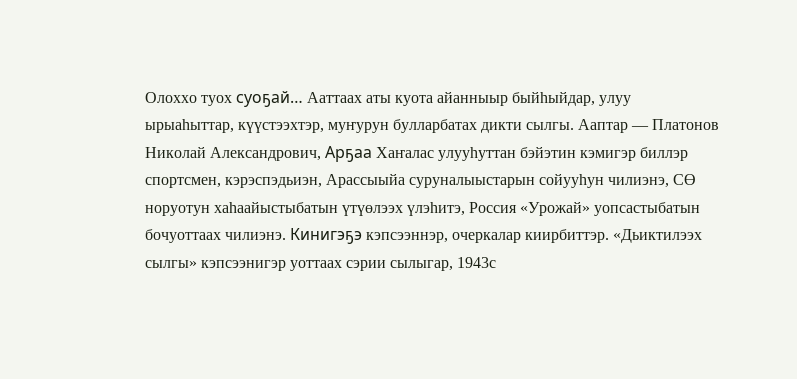Олоххо туох суоҕай… Ааттаах аты куота айанныыр быйһыйдар, улуу ырыаһыттар, күүстээхтэр, муҥурун булларбатах дикти сылгы. Ааптар — Платонов Николай Александрович, Арҕаа Хаҥалас улууһуттан бэйэтин кэмигэр биллэр спортсмен, кэрэспэдьиэн, Арассыыйа суруналыыстарын сойууһун чилиэнэ, СӨ норуотун хаһаайыстыбатын үтүөлээх үлэһитэ, Россия «Урожай» уопсастыбатын бочуоттаах чилиэнэ. Кинигэҕэ кэпсээннэр, очеркалар киирбиттэр. «Дьиктилээх сылгы» кэпсээнигэр уоттаах сэрии сылыгар, 1943с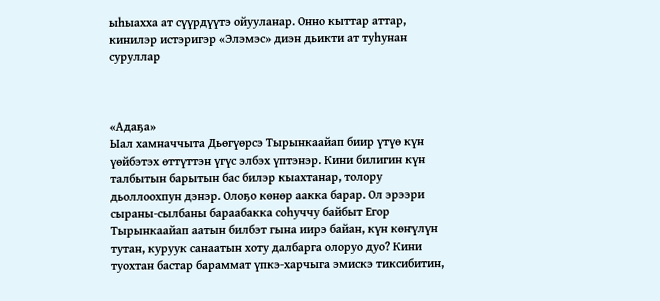ыһыахха ат сүүрдүүтэ ойууланар. Онно кыттар аттар, кинилэр истэригэр «Элэмэс» диэн дьикти ат туһунан суруллар



«Адаҕа»
Ыал хамначчыта Дьөгүөрсэ Тырынкаайап биир үтүө күн үөйбэтэх өттүттэн үгүс элбэх үптэнэр. Кини билигин күн талбытын барытын бас билэр кыахтанар, толору дьоллоохпун дэнэр. Олоҕо көнөр аакка барар. Ол эрээри сыраны-сылбаны бараабакка соһуччу байбыт Егор Тырынкаайап аатын билбэт гына иирэ байан, күн көҥүлүн тутан, куруук санаатын хоту далбарга олоруо дуо? Кини туохтан бастар бараммат үпкэ-харчыга эмискэ тиксибитин,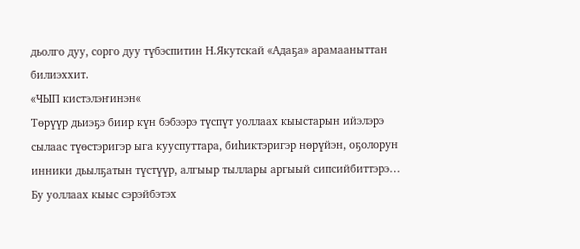дьолго дуу, сорго дуу түбэспитин Н.Якутскай «Адаҕа» арамааныттан билиэххит.
«ЧЫП кистэлэҥинэн«
Төрүүр дьиэҕэ биир күн бэбээрэ түспүт уоллаах кыыстарын ийэлэрэ сылаас түөстэригэр ыга кууспуттара, биһиктэригэр нөрүйэн, оҕолорун инники дьылҕатын түстүүр, алгыыр тыллары аргыый сипсийбиттэрэ… Бу уоллаах кыыс сэрэйбэтэх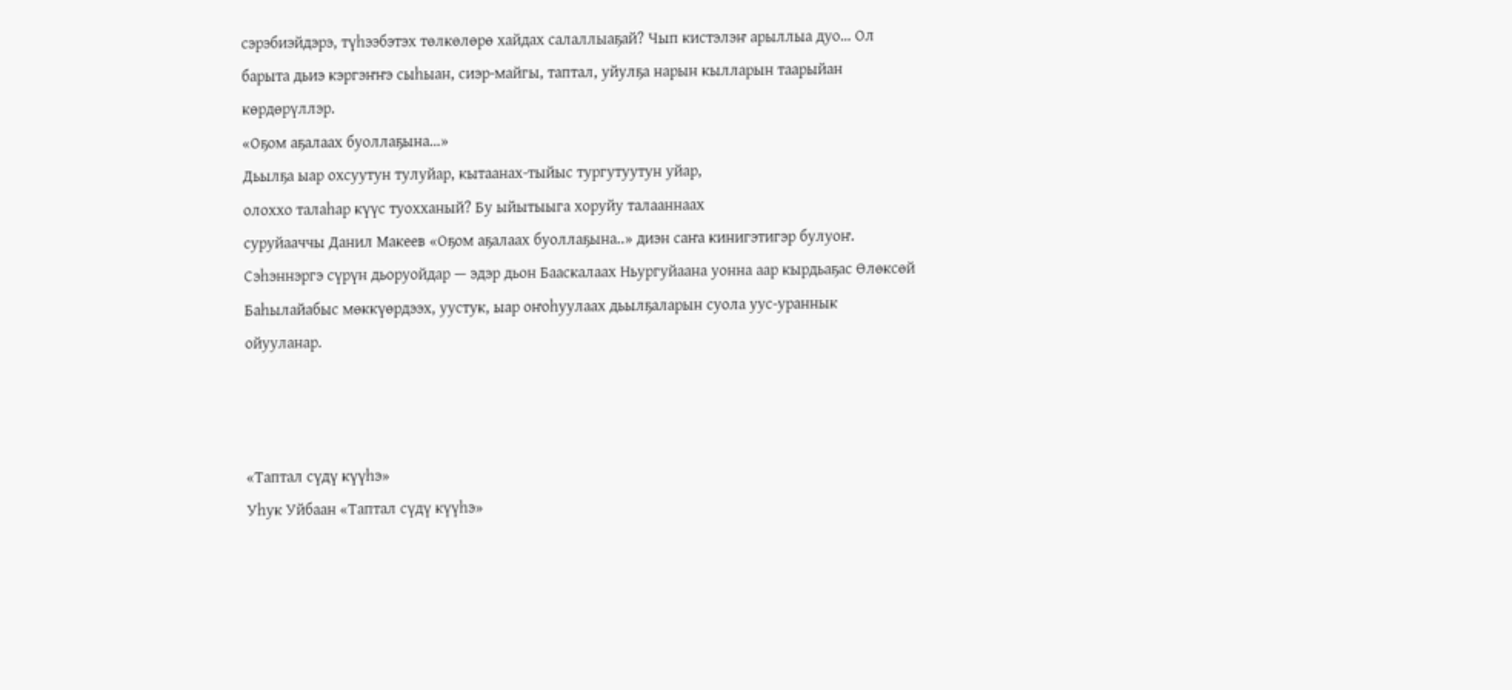сэрэбиэйдэрэ, түһээбэтэх төлкөлөрө хайдах салаллыаҕай? Чып кистэлэҥ арыллыа дуо… Ол барыта дьиэ кэргэҥҥэ сыһыан, сиэр-майгы, таптал, уйулҕа нарын кылларын таарыйан көрдөрүллэр.
«Оҕом аҕалаах буоллаҕына…»
Дьылҕа ыар охсуутун тулуйар, кытаанах-тыйыс тургутуутун уйар,
олоххо талаһар күүс туохханый? Бу ыйытыыга хоруйу талааннаах
суруйааччы Данил Макеев «Оҕом аҕалаах буоллаҕына..» диэн саҥа кинигэтигэр булуоҥ. Сэһэннэргэ сүрүн дьоруойдар — эдэр дьон Бааскалаах Ньургуйаана уонна аар кырдьаҕас Өлөксөй Баһылайабыс мөккүөрдээх, уустук, ыар оҥоһуулаах дьылҕаларын суола уус-ураннык ойууланар.



«Таптал сүдү күүһэ»
Уһук Уйбаан «Таптал сүдү күүһэ»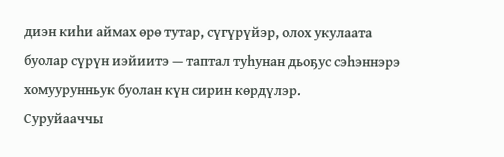диэн киһи аймах өрө тутар, сүгүрүйэр, олох укулаата буолар сүрүн иэйиитэ — таптал туһунан дьоҕус сэһэннэрэ хомуурунньук буолан күн сирин көрдүлэр.
Суруйааччы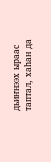дьиҥнээх ыраас таптал, хаһан да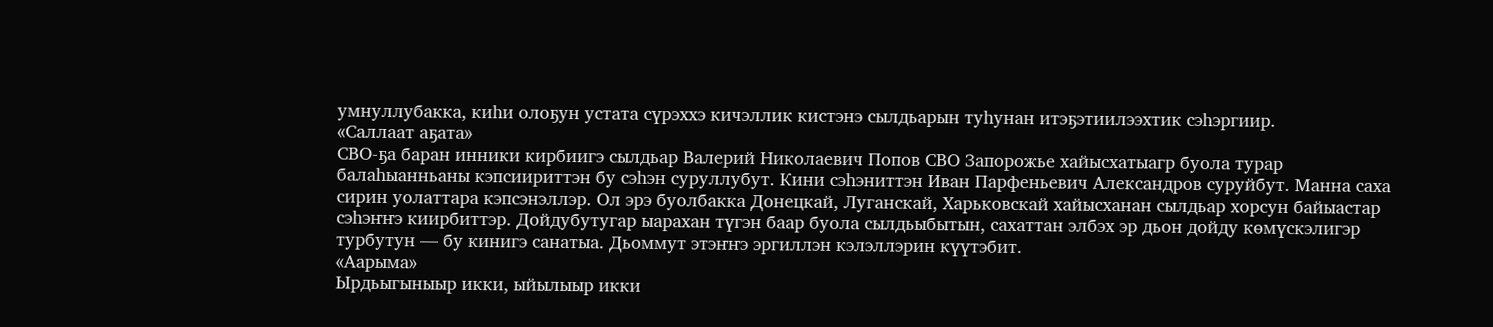умнуллубакка, киһи олоҕун устата сүрэххэ кичэллик кистэнэ сылдьарын туһунан итэҕэтиилээхтик сэһэргиир.
«Саллаат аҕата»
СВО-ҕа баран инники кирбиигэ сылдьар Валерий Николаевич Попов СВО Запорожье хайысхатыагр буола турар балаһыанньаны кэпсиириттэн бу сэһэн суруллубут. Кини сэһэниттэн Иван Парфеньевич Александров суруйбут. Манна саха сирин уолаттара кэпсэнэллэр. Ол эрэ буолбакка Донецкай, Луганскай, Харьковскай хайысханан сылдьар хорсун байыастар сэһэҥҥэ киирбиттэр. Дойдубутугар ыарахан түгэн баар буола сылдьыбытын, сахаттан элбэх эр дьон дойду көмүскэлигэр турбутун — бу кинигэ санатыа. Дьоммут этэҥҥэ эргиллэн кэлэллэрин күүтэбит.
«Аарыма»
Ырдьыгыныыр икки, ыйылыыр икки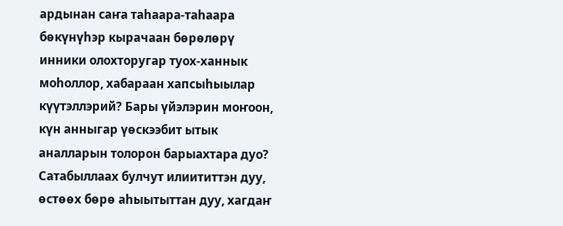ардынан саҥа таһаара-таһаара бөкүнүһэр кырачаан бөрөлөрү инники олохторугар туох-ханнык моһоллор, хабараан хапсыһыылар күүтэллэрий? Бары үйэлэрин моҥоон, күн анныгар үөскээбит ытык аналларын толорон барыахтара дуо? Сатабыллаах булчут илиититтэн дуу, өстөөх бөрө аһыытыттан дуу, хагдаҥ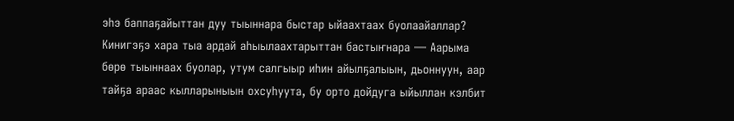эһэ баппаҕайыттан дуу тыыннара быстар ыйаахтаах буолаайаллар?
Кинигэҕэ хара тыа ардай аһыылаахтарыттан бастыҥнара — Аарыма бөрө тыыннаах буолар, утум салгыыр иһин айылҕалыын, дьоннуун, аар тайҕа араас кылларыныын охсуһуута, бу орто дойдуга ыйыллан кэлбит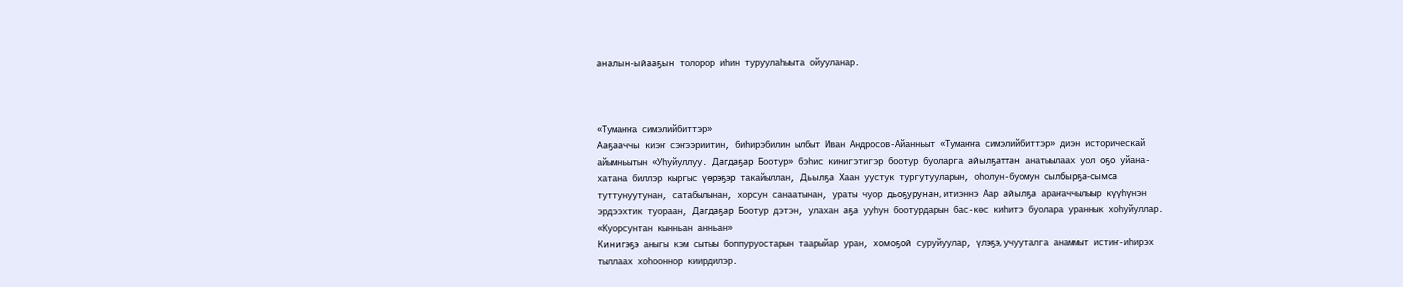аналын-ыйааҕын толорор иһин туруулаһыыта ойууланар.



«Тумаҥҥа симэлийбиттэр»
Ааҕааччы киэҥ сэҥээриитин, биһирэбилин ылбыт Иван Андросов-Айанньыт «Тумаҥҥа симэлийбиттэр» диэн историческай айымньытын «Уһуйуллуу. Дагдаҕар Боотур» бэһис кинигэтигэр боотур буоларга айылҕаттан анатыылаах уол оҕо уйана-хатана биллэр кыргыс үөрэҕэр такайыллан, Дьылҕа Хаан уустук тургутууларын, оһолун-буомун сылбырҕа-сымса туттунуутунан, сатабылынан, хорсун санаатынан, ураты чуор дьоҕурунан, итиэннэ Аар айылҕа араҥаччылыыр күүһүнэн эрдээхтик туораан, Дагдаҕар Боотур дэтэн, улахан аҕа ууһун боотурдарын бас-көс киһитэ буолара ураннык хоһуйуллар.
«Куорсунтан кынньан анньан»
Кинигэҕэ аныгы кэм сытыы боппуруостарын таарыйар уран, хомоҕой суруйуулар, үлэҕэ, учууталга анаммыт истиҥ-иһирэх тыллаах хоһооннор киирдилэр.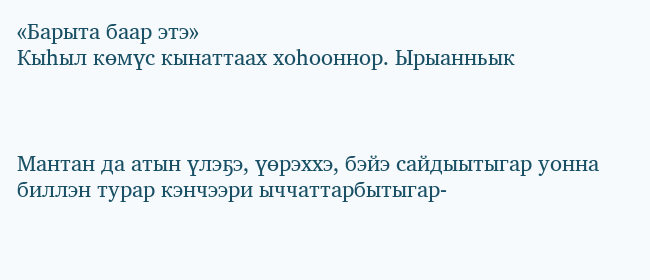«Барыта баар этэ»
Кыһыл көмүс кынаттаах хоһооннор. Ырыанньык



Мантан да атын үлэҕэ, үөрэххэ, бэйэ сайдыытыгар уонна биллэн турар кэнчээри ыччаттарбытыгар-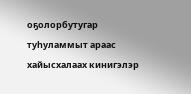оҕолорбутугар туһуламмыт араас хайысхалаах кинигэлэр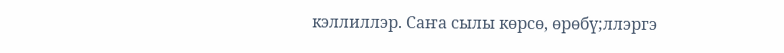кэллиллэр. Саҥа сылы көрсө, өрөбү;ллэргэ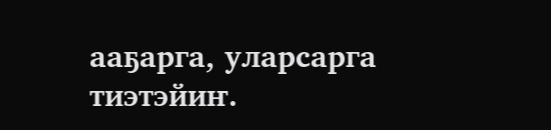ааҕарга, уларсарга тиэтэйиҥ.